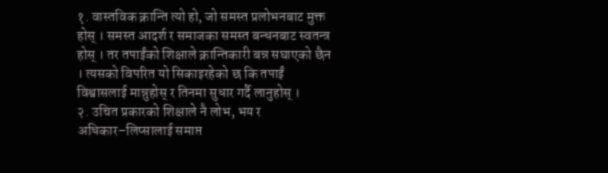१. वास्तविक क्रान्ति त्यो हो, जो समस्त प्रलोभनबाट मुक्त होस् । समस्त आदर्श र समाजका समस्त बन्धनबाट स्वतन्त्र होस् । तर तपाईंको शिक्षाले क्रान्तिकारी बन्न सघाएको छैन । त्यसको विपरित यो सिकाइरहेको छ कि तपाईं विश्वासलाई मान्नुहोस् र तिनमा सुधार गर्दै लानुहोस् ।
२. उचित प्रकारको शिक्षाले नै लोभ, भय र अधिकार–लिप्सालाई समाप्त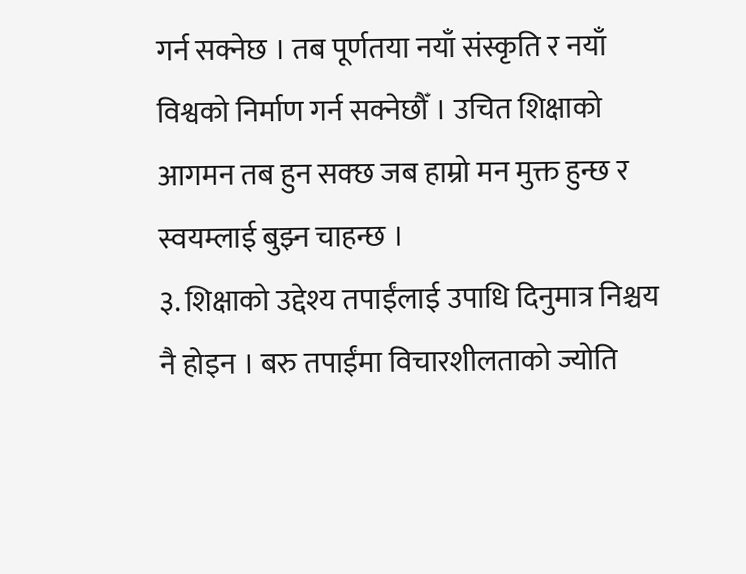गर्न सक्नेछ । तब पूर्णतया नयाँ संस्कृति र नयाँ विश्वको निर्माण गर्न सक्नेछौँ । उचित शिक्षाको आगमन तब हुन सक्छ जब हाम्रो मन मुक्त हुन्छ र स्वयम्लाई बुझ्न चाहन्छ ।
३. शिक्षाको उद्देश्य तपाईंलाई उपाधि दिनुमात्र निश्चय नै होइन । बरु तपाईंमा विचारशीलताको ज्योति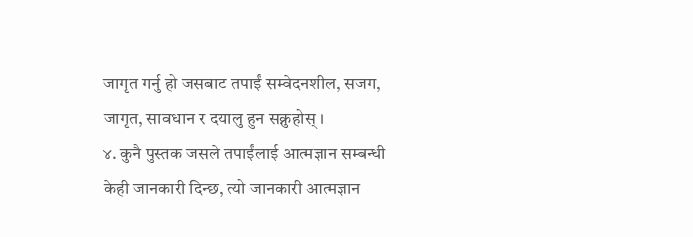जागृत गर्नु हो जसबाट तपाईं सम्वेदनशील, सजग, जागृत, सावधान र दयालु हुन सक्नुहोस् ।
४. कुनै पुस्तक जसले तपाईंलाई आत्मज्ञान सम्बन्धी केही जानकारी दिन्छ, त्यो जानकारी आत्मज्ञान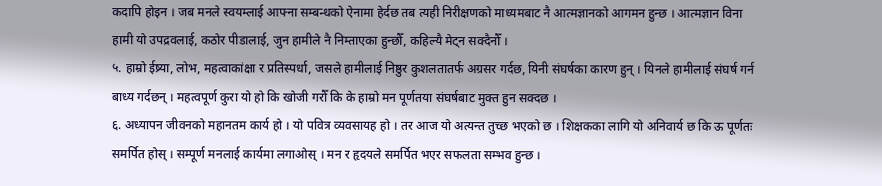कदापि होइन । जब मनले स्वयम्लाई आफ्ना सम्बन्धको ऐनामा हेर्दछ तब त्यही निरीक्षणको माध्यमबाट नै आत्मज्ञानको आगमन हुन्छ । आत्मज्ञान विना हामी यो उपद्रवलाई, कठोर पीडालाई, जुन हामीले नै निम्ताएका हुन्छौँ, कहिल्यै मेट्न सक्दैनौँ ।
५. हाम्रो ईष्र्या, लोभ, महत्वाकांक्षा र प्रतिस्पर्धा, जसले हामीलाई निष्ठुर कुशलतातर्फ अग्रसर गर्दछ, यिनी संघर्षका कारण हुन् । यिनले हामीलाई संघर्ष गर्न बाध्य गर्दछन् । महत्वपूर्ण कुरा यो हो कि खोजी गरौँ कि के हाम्रो मन पूर्णतया संघर्षबाट मुक्त हुन सक्दछ ।
६. अध्यापन जीवनको महानतम कार्य हो । यो पवित्र व्यवसायह हो । तर आज यो अत्यन्त तुच्छ भएको छ । शिक्षकका लागि यो अनिवार्य छ कि ऊ पूर्णतः समर्पित होस् । सम्पूर्ण मनलाई कार्यमा लगाओस् । मन र हृदयले समर्पित भएर सफलता सम्भव हुन्छ ।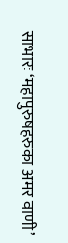साभारः ‘महापुरुषहरुका अमर वाणी’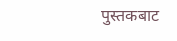पुस्तकबाट